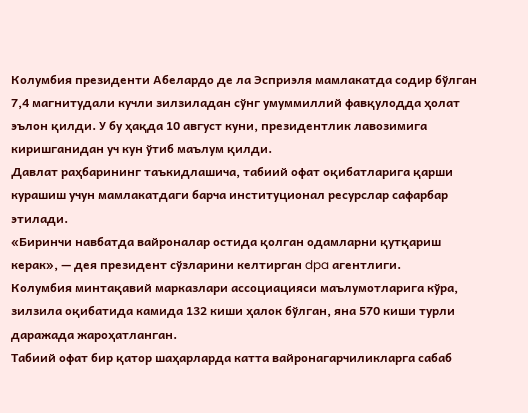Колумбия президенти Абелардо де ла Эсприэля мамлакатда содир бўлган 7,4 магнитудали кучли зилзиладан сўнг умуммиллий фавқулодда ҳолат эълон қилди. У бу ҳақда 10 август куни, президентлик лавозимига киришганидан уч кун ўтиб маълум қилди.
Давлат раҳбарининг таъкидлашича, табиий офат оқибатларига қарши курашиш учун мамлакатдаги барча институционал ресурслар сафарбар этилади.
«Биринчи навбатда вайроналар остида қолган одамларни қутқариш керак», — дея президент сўзларини келтирган dpa агентлиги.
Колумбия минтақавий марказлари ассоциацияси маълумотларига кўра, зилзила оқибатида камида 132 киши ҳалок бўлган, яна 570 киши турли даражада жароҳатланган.
Табиий офат бир қатор шаҳарларда катта вайронагарчиликларга сабаб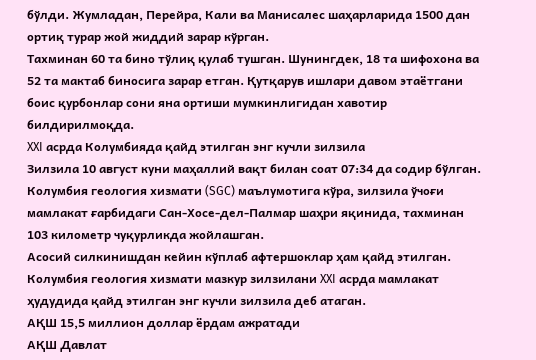бўлди. Жумладан, Перейра, Кали ва Манисалес шаҳарларида 1500 дан ортиқ турар жой жиддий зарар кўрган.
Тахминан 60 та бино тўлиқ қулаб тушган. Шунингдек, 18 та шифохона ва 52 та мактаб биносига зарар етган. Қутқарув ишлари давом этаётгани боис қурбонлар сони яна ортиши мумкинлигидан хавотир билдирилмоқда.
XXI асрда Колумбияда қайд этилган энг кучли зилзила
Зилзила 10 август куни маҳаллий вақт билан соат 07:34 да содир бўлган.
Колумбия геология хизмати (SGC) маълумотига кўра, зилзила ўчоғи мамлакат ғарбидаги Сан-Хосе-дел-Палмар шаҳри яқинида, тахминан 103 километр чуқурликда жойлашган.
Асосий силкинишдан кейин кўплаб афтершоклар ҳам қайд этилган.
Колумбия геология хизмати мазкур зилзилани XXI асрда мамлакат ҳудудида қайд этилган энг кучли зилзила деб атаган.
АҚШ 15,5 миллион доллар ёрдам ажратади
АҚШ Давлат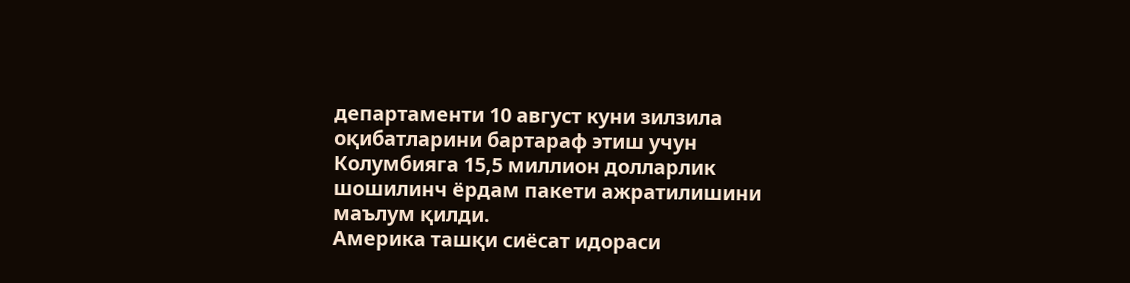департаменти 10 август куни зилзила оқибатларини бартараф этиш учун Колумбияга 15,5 миллион долларлик шошилинч ёрдам пакети ажратилишини маълум қилди.
Америка ташқи сиёсат идораси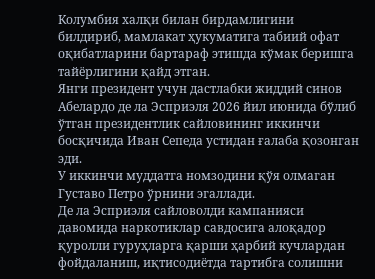Колумбия халқи билан бирдамлигини билдириб, мамлакат ҳукуматига табиий офат оқибатларини бартараф этишда кўмак беришга тайёрлигини қайд этган.
Янги президент учун дастлабки жиддий синов
Абелардо де ла Эсприэля 2026 йил июнида бўлиб ўтган президентлик сайловининг иккинчи босқичида Иван Сепеда устидан ғалаба қозонган эди.
У иккинчи муддатга номзодини қўя олмаган Густаво Петро ўрнини эгаллади.
Де ла Эсприэля сайловолди кампанияси давомида наркотиклар савдосига алоқадор қуролли гуруҳларга қарши ҳарбий кучлардан фойдаланиш, иқтисодиётда тартибга солишни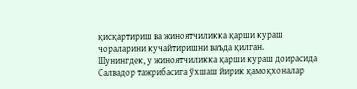қисқартириш ва жиноятчиликка қарши кураш чораларини кучайтиришни ваъда қилган.
Шунингдек, у жиноятчиликка қарши кураш доирасида Салвадор тажрибасига ўхшаш йирик қамоқхоналар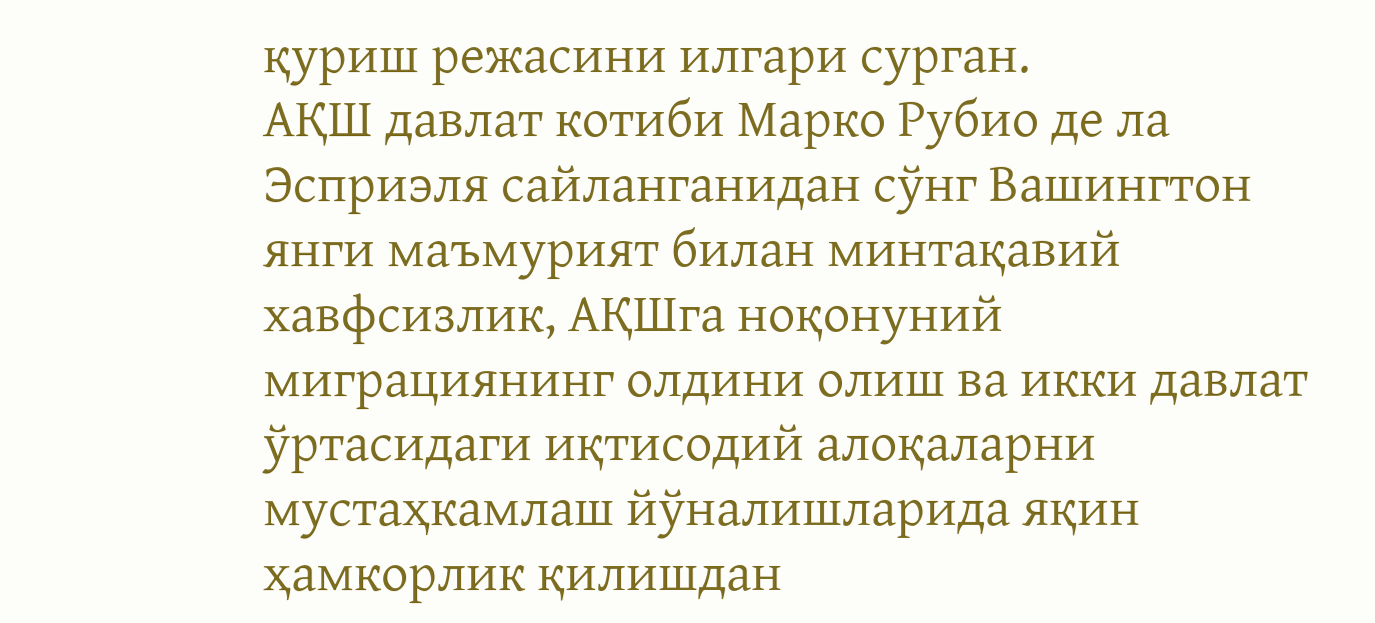қуриш режасини илгари сурган.
АҚШ давлат котиби Марко Рубио де ла Эсприэля сайланганидан сўнг Вашингтон янги маъмурият билан минтақавий хавфсизлик, АҚШга ноқонуний миграциянинг олдини олиш ва икки давлат ўртасидаги иқтисодий алоқаларни мустаҳкамлаш йўналишларида яқин ҳамкорлик қилишдан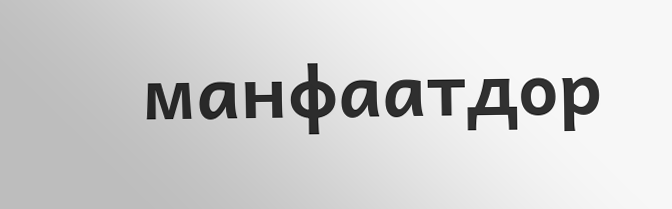манфаатдор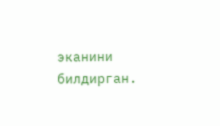эканини билдирган.